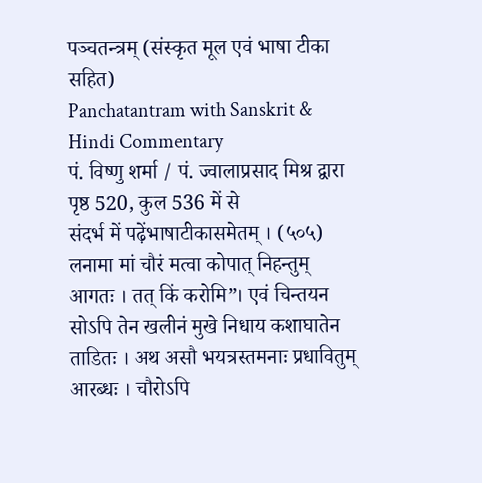पञ्चतन्त्रम् (संस्कृत मूल एवं भाषा टीका सहित)
Panchatantram with Sanskrit & Hindi Commentary
पं. विष्णु शर्मा / पं. ज्वालाप्रसाद मिश्र द्वारा
पृष्ठ 520, कुल 536 में से
संदर्भ में पढ़ेंभाषाटीकासमेतम् । (५०५)
लनामा मां चौरं मत्वा कोपात् निहन्तुम् आगतः । तत् किं करोमि”। एवं चिन्तयन सोऽपि तेन खलीनं मुखे निधाय कशाघातेन ताडितः । अथ असौ भयत्रस्तमनाः प्रधावितुम् आरब्धः । चौरोऽपि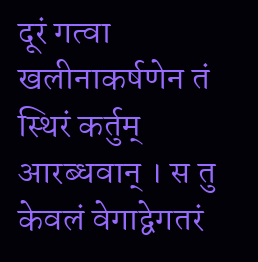दूरं गत्वा खलीनाकर्षणेन तं स्थिरं कर्तुम् आरब्धवान् । स तु केवलं वेगाद्वेगतरं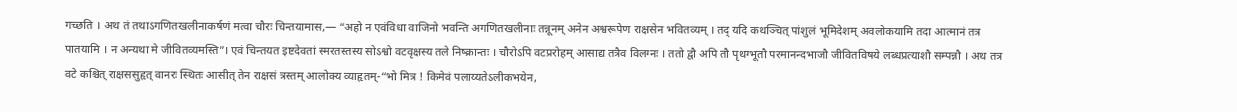गच्छति । अथ तं तथाऽगणितखलीनाकर्षणं मत्वा चौरः चिन्तयामास,— “अहो न एवंविधा वाजिनो भवन्ति अगणितखलीनाः तन्नूनम् अनेन अश्वरूपेण राक्षसेन भवितव्यम् । तद् यदि कथञ्चित् पांशुलं भूमिदेशम् अवलोकयामि तदा आत्मानं तत्र पातयामि । न अन्यथा मे जीवितव्यमस्ति”। एवं चिन्तयत इष्टदेवतां स्मरतस्तस्य सोऽश्वो वटवृक्षस्य तले निष्क्रान्तः । चौरोऽपि वटप्ररोहम् आसाद्य तत्रैव विलग्नः । ततो द्वौ अपि तौ पृथग्भूतौ परमानन्दभाजौ जीवितविषये लब्धप्रत्याशौ सम्पन्नौ । अथ तत्र वटे कश्चित् राक्षससुहृत् वानरः स्थितः आसीत् तेन राक्षसं त्रस्तम् आलोक्य व्याहृतम्-“भो मित्र ! किमेवं पलाय्यतेऽलीकभयेन,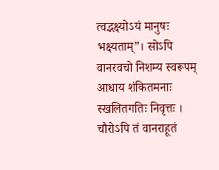त्वद्भक्ष्योऽयं मानुषः भक्ष्यताम्”। सोऽपि वानरवचो निशम्य स्वरूपम् आधाय शंकितमनाः स्खलितगतिः निवृत्तः । चौरोऽपि तं वानराहूतं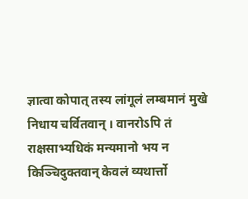ज्ञात्वा कोपात् तस्य लांगूलं लम्बमानं मुखे निधाय चर्वितवान् । वानरोऽपि तं राक्षसाभ्यधिकं मन्यमानो भय न किञ्चिदुक्तवान् केवलं व्यथार्त्तो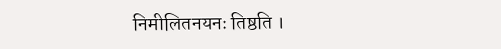निमीलितनयनः तिष्ठति ।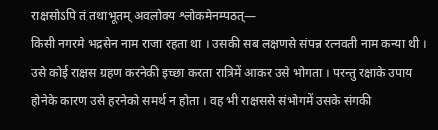राक्षसोऽपि तं तथाभूतम् अवलोक्य श्लोकमेनम्पठत्—
किसी नगरमे भद्रसेन नाम राजा रहता था । उसकी सब लक्षणसे संपन्न रत्नवती नाम कन्या थी । उसे कोई राक्षस ग्रहण करनेकी इच्छा करता रात्रिमें आकर उसे भोगता । परन्तु रक्षाके उपाय होनेके कारण उसे हरनेको समर्थ न होता । वह भी राक्षससे संभोगमें उसके संगकी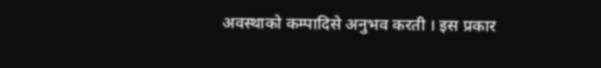अवस्थाको कम्पादिसे अनुभव करती । इस प्रकार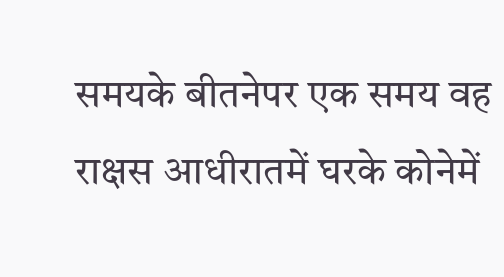समयके बीतनेपर एक समय वह राक्षस आधीरातमें घरके कोनेमें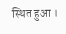स्थित हुआ ।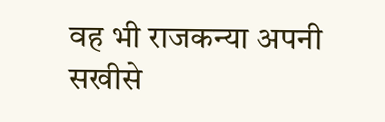वह भी राजकन्या अपनी सखीसे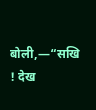बोली,—“सखि ! देख